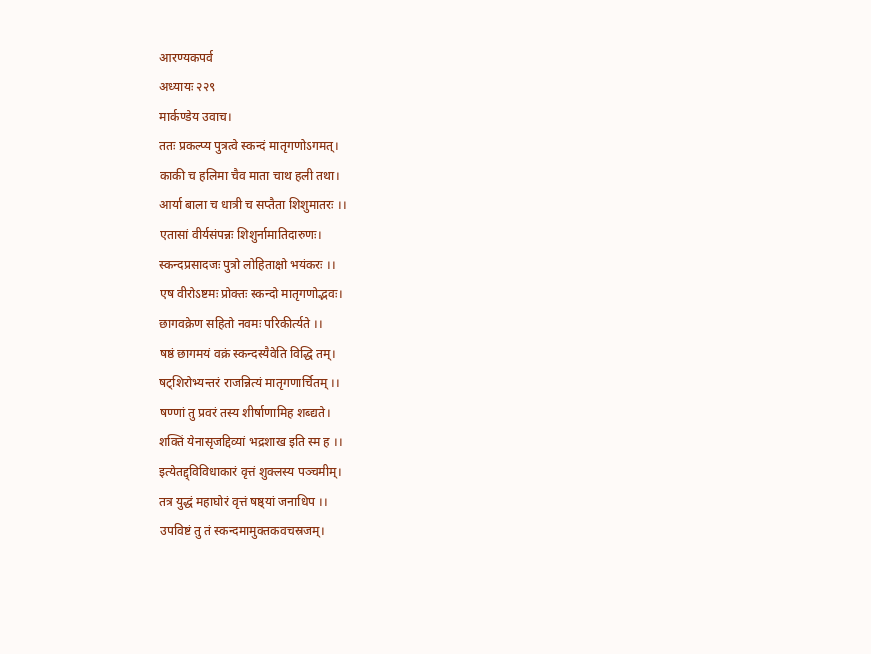आरण्यकपर्व
अध्यायः २२९
मार्कण्डेय उवाच।
ततः प्रकल्प्य पुत्रत्वे स्कन्दं मातृगणोऽगमत्।
काकी च हलिमा चैव माता चाथ हली तथा।
आर्या बाला च धात्री च सप्तैता शिशुमातरः ।।
एतासां वीर्यसंपन्नः शिशुर्नामातिदारुणः।
स्कन्दप्रसादजः पुत्रो लोहिताक्षो भयंकरः ।।
एष वीरोऽष्टमः प्रोक्तः स्कन्दो मातृगणोद्भवः।
छागवक्रेण सहितो नवमः परिकीर्त्यते ।।
षष्ठं छागमयं वक्रं स्कन्दस्यैवेति विद्धि तम्।
षट्शिरोभ्यन्तरं राजन्नित्यं मातृगणार्चितम् ।।
षण्णां तु प्रवरं तस्य शीर्षाणामिह शब्द्यते।
शक्तिं येनासृजद्दिव्यां भद्रशाख इति स्म ह ।।
इत्येतद्द्विविधाकारं वृत्तं शुक्लस्य पञ्चमीम्।
तत्र युद्धं महाघोरं वृत्तं षष्ठ्यां जनाधिप ।।
उपविष्टं तु तं स्कन्दमामुक्तकवचस्रजम्।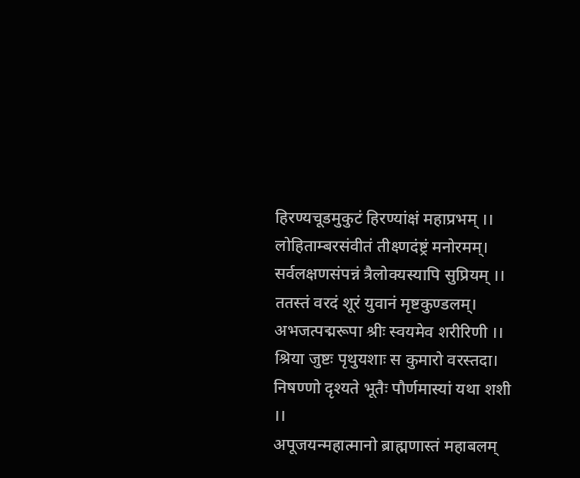हिरण्यचूडमुकुटं हिरण्यांक्षं महाप्रभम् ।।
लोहिताम्बरसंवीतं तीक्ष्णदंष्ट्रं मनोरमम्।
सर्वलक्षणसंपन्नं त्रैलोक्यस्यापि सुप्रियम् ।।
ततस्तं वरदं शूरं युवानं मृष्टकुण्डलम्।
अभजत्पद्मरूपा श्रीः स्वयमेव शरीरिणी ।।
श्रिया जुष्टः पृथुयशाः स कुमारो वरस्तदा।
निषण्णो दृश्यते भूतैः पौर्णमास्यां यथा शशी ।।
अपूजयन्महात्मानो ब्राह्मणास्तं महाबलम्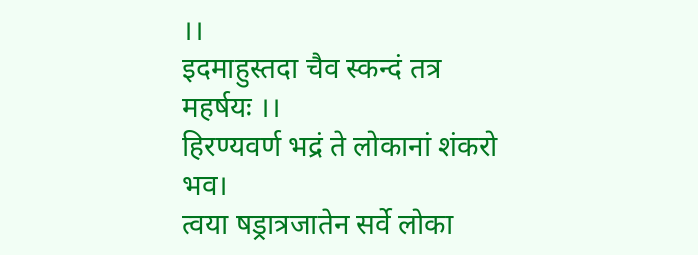।।
इदमाहुस्तदा चैव स्कन्दं तत्र महर्षयः ।।
हिरण्यवर्ण भद्रं ते लोकानां शंकरो भव।
त्वया षड्रात्रजातेन सर्वे लोका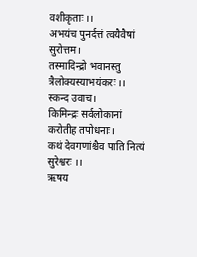वशीकृताः ।।
अभयंच पुनर्दत्तं त्वयैवैषां सुरोत्तम।
तस्मादिन्द्रो भवानस्तु त्रैलोक्यस्याभयंकरः ।।
स्कन्द उवाच।
किमिन्द्रः सर्वलोकानां करोतीह तपोधनाः।
कथं देवगणांश्चैव पाति नित्यं सुरेश्वरः ।।
ऋषय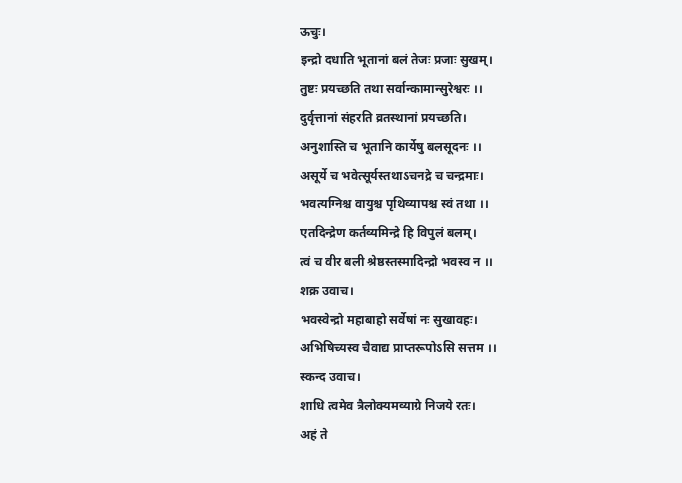ऊचुः।
इन्द्रो दधाति भूतानां बलं तेजः प्रजाः सुखम्।
तुष्टः प्रयच्छति तथा सर्वान्कामान्सुरेश्वरः ।।
दुर्वृत्तानां संहरति व्रतस्थानां प्रयच्छति।
अनुशास्ति च भूतानि कार्येषु बलसूदनः ।।
असूर्ये च भवेत्सूर्यस्तथाऽचनद्रे च चन्द्रमाः।
भवत्यग्निश्च वायुश्च पृथिव्यापश्च स्वं तथा ।।
एतदिन्द्रेण कर्तव्यमिन्द्रे हि विपुलं बलम्।
त्वं च वीर बली श्रेष्ठस्तस्मादिन्द्रो भवस्व न ।।
शक्र उवाच।
भवस्वेन्द्रो महाबाहो सर्वेषां नः सुखावहः।
अभिषिच्यस्व चैवाद्य प्राप्तरूपोऽसि सत्तम ।।
स्कन्द उवाच।
शाधि त्वमेव त्रैलोक्यमव्याग्रे निजये रतः।
अहं ते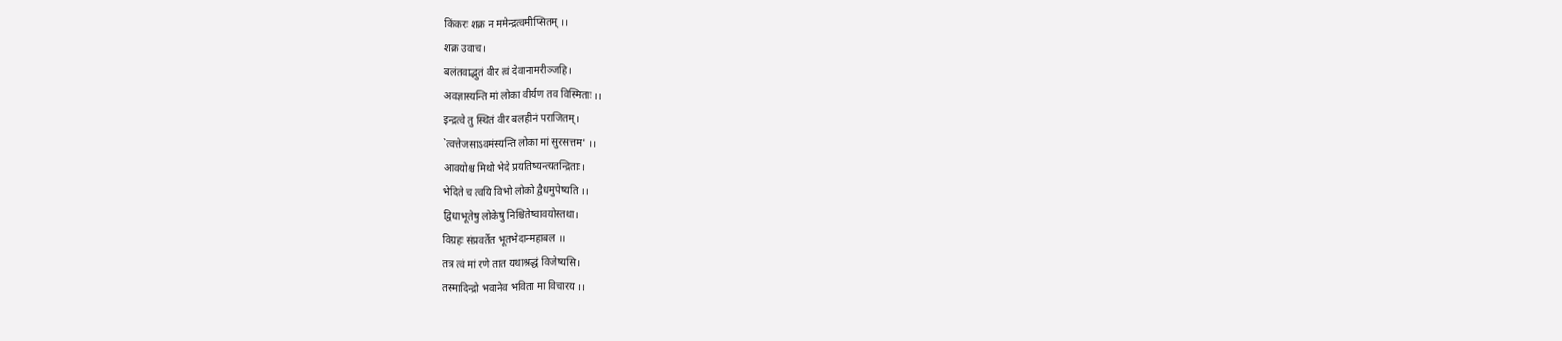किंकरः शक्र न ममेन्द्रत्वमीप्सितम् ।।
शक्र उवाच।
बलंतवाद्भुतं वीर त्वं देवानामरीञ्जहि।
अवज्ञास्यन्ति मां लोका वीर्यण तव विस्मिताः ।।
इन्द्रत्वे तु स्थितं वीर बलहीनं पराजितम्।
`त्वत्तेजसाऽवमंस्यन्ति लोका मां सुरसत्तम' ।।
आवयोश्च मिथो भेदे प्रयतिष्यन्त्यतन्द्रिताः।
भेदिते च त्वयि विभो लोको द्वैधमुपेष्यति ।।
द्विधाभूतेषु लोकेषु निश्चितेष्वावयोस्तथा।
विग्रहः संप्रवर्तेत भूतभेदान्महाबल ।।
तत्र त्वं मां रणे तात यथाश्रद्धं विजेष्यसि।
तस्मादिन्द्रो भवानेव भविता मा विचारय ।।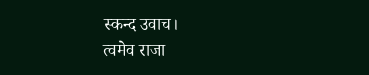स्कन्द उवाच।
त्वमेव राजा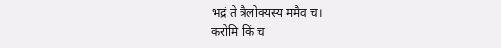भद्रं ते त्रैलोक्यस्य ममैव च।
करोमि किं च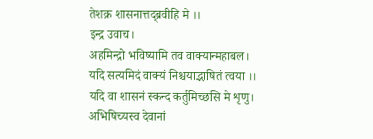तेशक्र शासनात्तद्ब्रवीहि मे ।।
इन्द्र उवाच।
अहमिन्द्रो भविष्यामि तव वाक्यान्महाबल।
यदि सत्यमिदं वाक्यं निश्चयाद्भाषितं त्वया ।।
यदि वा शासनं स्कन्द कर्तुमिच्छसि मे शृणु।
अभिषिच्यस्व देवानां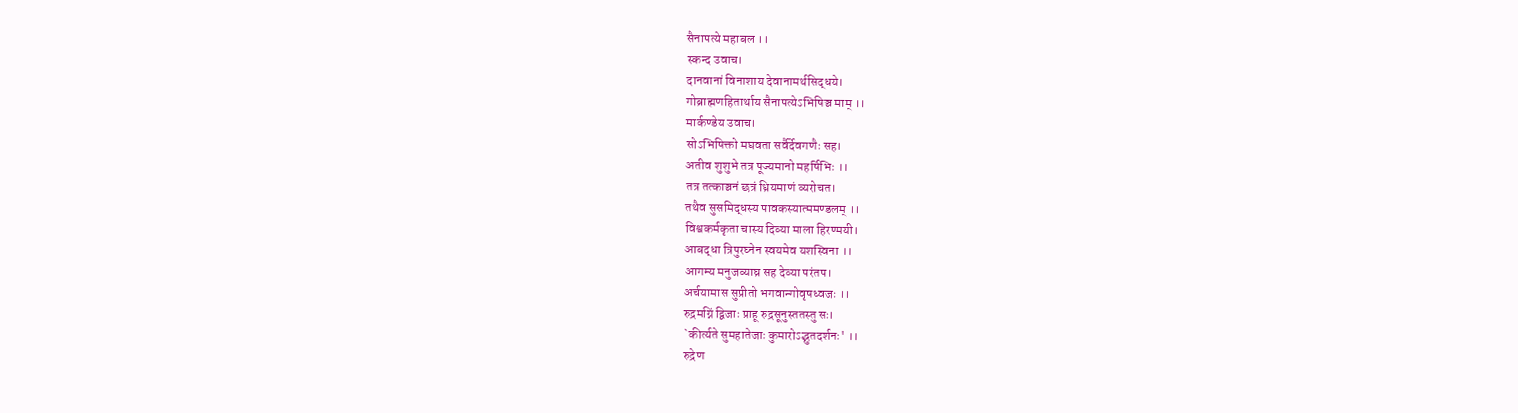सैनापत्ये महाबल ।।
स्कन्द उवाच।
दानवानां विनाशाय देवानामर्थसिद्धये।
गोब्राह्मणहितार्थाय सैनापत्येऽभिषिञ्च माम् ।।
मार्कण्डेय उवाच।
सोऽभिषिक्तो मघवता सर्वैर्देवगणैः सह।
अतीव शुशुभे तत्र पूज्यमानो महर्षिभिः ।।
तत्र तत्काञ्चनं छत्रं ध्रियमाणं व्यरोचत।
तथैव सुसमिद्धस्य पावकस्यात्ममण्डलम् ।।
विश्वकर्मकृता चास्य दिव्या माला हिरण्मयी।
आबद्धा त्रिपुरघ्नेन स्वयमेव यशस्विना ।।
आगम्य मनुजव्याघ्र सह देव्या परंतप।
अर्चयामास सुप्रीतो भगवान्गोवृषध्वजः ।।
रुद्रमग्निं द्विजाः प्राहू रुद्रसूनुस्ततस्तु सः।
`कीर्त्यते सुमहातेजाः कुमारोऽद्भुतदर्शनः' ।।
रुद्रेण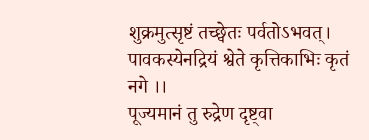शुक्रमुत्सृष्टं तच्छ्वेतः पर्वतोऽभवत्।
पावकस्येनद्रियं श्वेते कृत्तिकाभिः कृतं नगे ।।
पूज्यमानं तु रुद्रेण दृष्ट्वा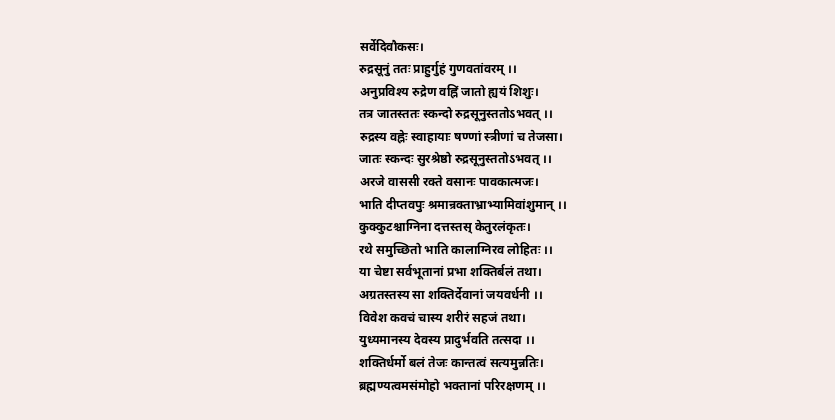सर्वेदिवौकसः।
रुद्रसूनुं ततः प्राहुर्गुहं गुणवतांवरम् ।।
अनुप्रविश्य रुद्रेण वह्निं जातो ह्ययं शिशुः।
तत्र जातस्ततः स्कन्दो रुद्रसूनुस्ततोऽभवत् ।।
रुद्रस्य वह्नेः स्वाहायाः षण्णां स्त्रीणां च तेजसा।
जातः स्कन्दः सुरश्रेष्ठो रुद्रसूनुस्ततोऽभवत् ।।
अरजे वाससी रक्ते वसानः पावकात्मजः।
भाति दीप्तवपुः श्रमान्रक्ताभ्राभ्यामिवांशुमान् ।।
कुक्कुटश्चाग्निना दत्तस्तस् केतुरलंकृतः।
रथे समुच्छितो भाति कालाग्निरव लोहितः ।।
या चेष्टा सर्वभूतानां प्रभा शक्तिर्बलं तथा।
अग्रतस्तस्य सा शक्तिर्देवानां जयवर्धनी ।।
विवेश कवचं चास्य शरीरं सहजं तथा।
युध्यमानस्य देवस्य प्रादुर्भवति तत्सदा ।।
शक्तिर्धर्मो बलं तेजः कान्तत्वं सत्यमुन्नतिः।
ब्रह्मण्यत्वमसंमोहो भक्तानां परिरक्षणम् ।।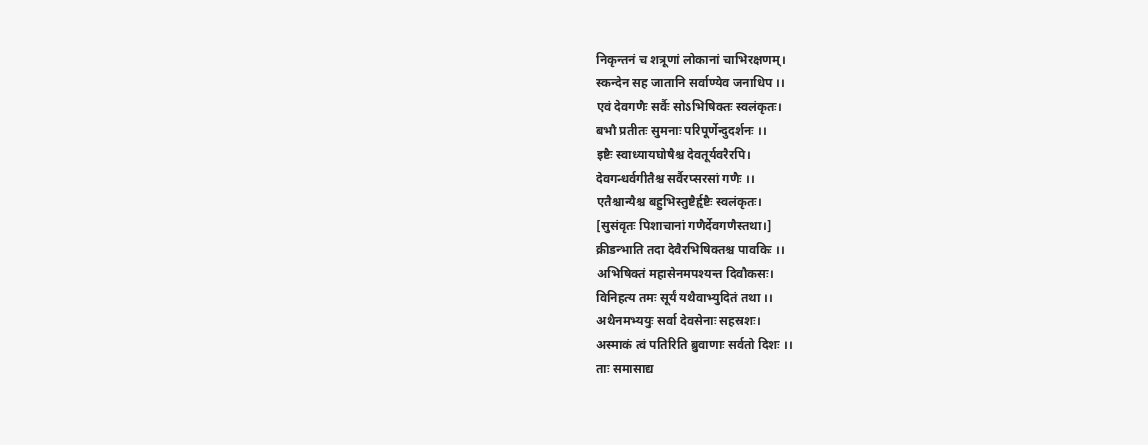निकृन्तनं च शत्रूणां लोकानां चाभिरक्षणम्।
स्कन्देन सह जातानि सर्वाण्येव जनाधिप ।।
एवं देवगणैः सर्वैः सोऽभिषिक्तः स्वलंकृतः।
बभौ प्रतीतः सुमनाः परिपूर्णेन्दुदर्शनः ।।
इष्टैः स्वाध्यायघोषैश्च देवतूर्यवरैरपि।
देवगन्धर्वगीतैश्च सर्वैरप्सरसां गणैः ।।
एतैश्चान्यैश्च बहुभिस्तुष्टैर्हृष्टैः स्वलंकृतः।
[सुसंवृतः पिशाचानां गणैर्देवगणैस्तथा।]
क्रीडन्भाति तदा देवैरभिषिक्तश्च पावकिः ।।
अभिषिक्तं महासेनमपश्यन्त दिवौकसः।
विनिहत्य तमः सूर्यं यथैवाभ्युदितं तथा ।।
अथैनमभ्ययुः सर्वा देवसेनाः सहस्रशः।
अस्माकं त्वं पतिरिति ब्रुवाणाः सर्वतो दिशः ।।
ताः समासाद्य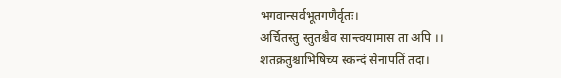भगवान्सर्वभूतगणैर्वृतः।
अर्चितस्तु स्तुतश्चैव सान्त्वयामास ता अपि ।।
शतक्रतुश्चाभिषिच्य स्कन्दं सेनापतिं तदा।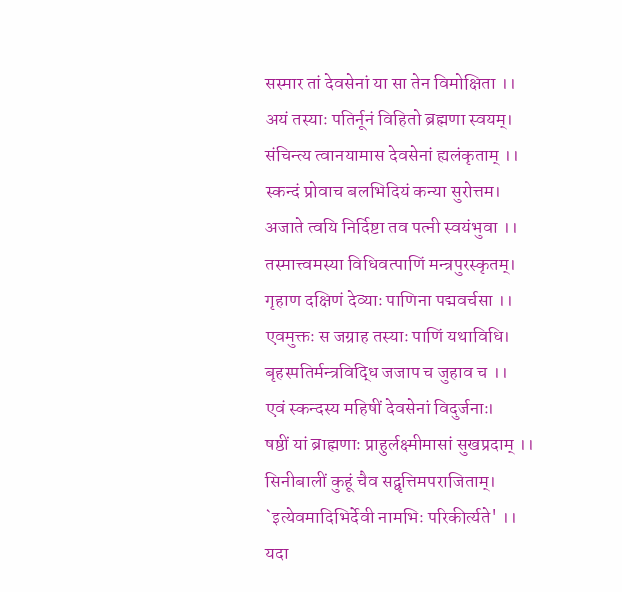सस्मार तां देवसेनां या सा तेन विमोक्षिता ।।
अयं तस्याः पतिर्नूनं विहितो ब्रह्मणा स्वयम्।
संचिन्त्य त्वानयामास देवसेनां ह्यलंकृताम् ।।
स्कन्दं प्रोवाच बलभिदियं कन्या सुरोत्तम।
अजाते त्वयि निर्दिष्टा तव पत्नी स्वयंभुवा ।।
तस्मात्त्वमस्या विधिवत्पाणिं मन्त्रपुरस्कृतम्।
गृहाण दक्षिणं देव्याः पाणिना पद्मवर्चसा ।।
एवमुक्तः स जग्राह तस्याः पाणिं यथाविधि।
बृहस्पतिर्मन्त्रविद्धि जजाप च जुहाव च ।।
एवं स्कन्दस्य महिषीं देवसेनां विदुर्जनाः।
षष्ठीं यां ब्राह्मणाः प्राहुर्लक्ष्मीमासां सुखप्रदाम् ।।
सिनीबालीं कुहूं चैव सद्वृत्तिमपराजिताम्।
`इत्येवमादिभिर्देवी नामभिः परिकीर्त्यते' ।।
यदा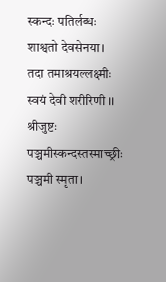स्कन्दः पतिर्लब्धः शाश्वतो देवसेनया।
तदा तमाश्रयल्लक्ष्मीः स्वयं देवी शरीरिणी ।।
श्रीजुष्टः पञ्चमीस्कन्दस्तस्माच्छ्रीः पञ्चमी स्मृता।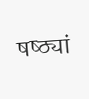षष्ठ्यां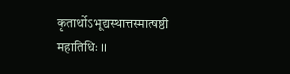कृतार्थोऽभूद्यस्थात्तस्मात्षष्ठी महातिधिः ।।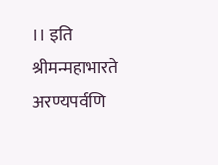।। इति श्रीमन्महाभारते अरण्यपर्वणि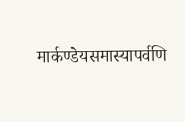मार्कण्डेयसमास्यापर्वणि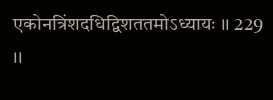एकोनत्रिंशदधिद्विशततमोऽध्यायः ।। 229 ।।